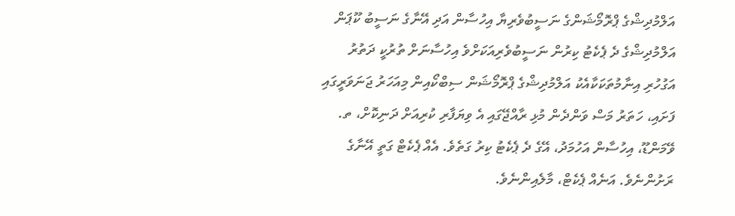އަލްމުދިޝްގެ ޕްރޮމޯޝަންގެ ނަސީބުވެރިޔާ އިހުސާން އަދި އޭނާގެ ނަސީބު ކޫޕަން
އަލްމުދިޝްގެ ދެ ޕެކެޓު ކިރުން ނަސީބުވެރިއަކަށްވެ އިހުސާނަށް ތުރުކީ ދަތުރު
އަގުހުރި އިނާމުތަކަކާއެކު އަލްމުދިޝްގެ ޕްރޮމޯޝަން ސިބްކޯއިން މިއަހަރު ޖަނަވަރީގައި ފަށައި، ހަތަރު މަސް ވަންދެން މުޅި ރާއްޖޭގައި އެ ވިޔަފާރި ކުރިއަށް ދަނިކޮށް، ތ. ވޭމަންޑޫ، އިހުސާން އަހުމަދު، އޭގެ ދެ ޕެކެޓު ކިރު ގަތެވެ. އެއް ޕެކެޓް ގަތީ އޭނާގެ ރަށުންނެވެ. އަނެއް ޕެކެޓް، މާލެއިންނެވެ.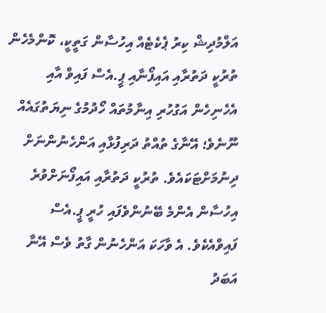އަލްމުދިޝް ކިރު ޕެކެޓެއް އިހުސާން ގަތީކީ، ކޮންމެހެން ތުރުކީ ދަތުރާއި އައިފޯނާއި ޕީ.އެސް ފައިވް އާއި އެހެނިހެން އަގުހުރި އިނާމުތައް ހޯދުމުގެ ނިޔަތުގައެއް ނޫނެވެ؛ އޭނާގެ ތުއްތު ދަރިފުޅާއި އަންހެނުންނަށް ދިނުމަށްޓަކައެވެ. ތުރުކީ ދަތުރާއި އައިފޯނަށްވުރެ އިހުސާން އެންމެ ބޭނުންވެފައި ހުރީ ޕީ.އެސް ފައިވްއެކެވެ. އެ ވާހަކަ އަންހެނުން ގާތު ވެސް އޭނާ އަބަދު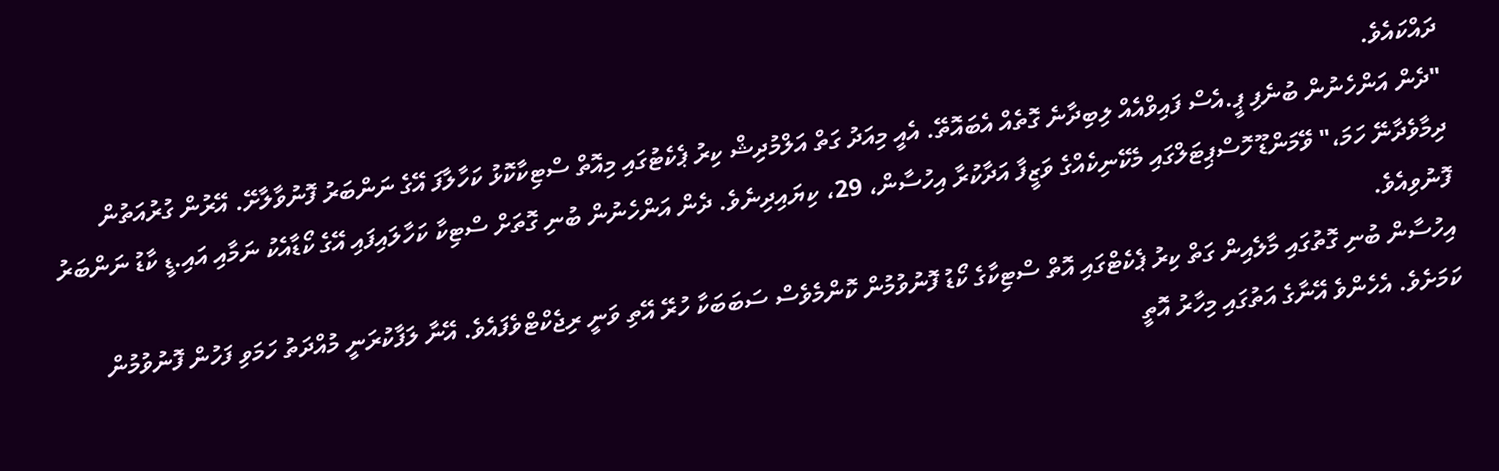ދައްކައެވެ.
"ދެން އަންހެނުން ބުނެފި ޕީ.އެސް ފައިވްއެއް ލިބިދާނެ ގޮތެއް އެބައޮތޭ. އެއީ މިއަދު ގަތް އަލްމުދިޝް ކިރު ޕެކެޓުގައި މިއޮތް ސްޓިކާކޮޅު ކަހާލާފަ އޭގެ ނަންބަރު ފޮނުވާލާށޭ. އޭރުން ގުރުއަތުން ދިމާވެދާނޭ ހަމަ،" ވޭމަންޑޫ ހޮސްޕިޓަލްގައި މެކޭނިކެއްގެ ވަޒީފާ އަދާކުރާ އިހުސާން، 29، ކިޔައިދިނެވެ. ދެން އަންހެނުން ބުނި ގޮތަށް ސްޓިކާ ކަހާލައިފައި އޭގެ ކޯޑާއެކު ނަމާއި އައި.ޑީ ކާޑު ނަންބަރު ފޮނުވިއެވެ.
އިހުސާން ބުނި ގޮތުގައި މާލެއިން ގަތް ކިރު ޕެކެޓްގައި އޮތް ސްޓިކާގެ ކޯޑު ފޮނުވުމުން ކޮންމެވެސް ސަބަބަކާ ހުރޭ އޭތި ވަނީ ރިޖެކްޓްވެފައެވެ. އޭނާ ލަފާކުރަނީ މުއްދަތު ހަމަވި ފަހުން ފޮނުވުމުން ކަމަށެވެ. އެހެންވެ އޭނާގެ އަތުގައި މިހާރު އޮތީ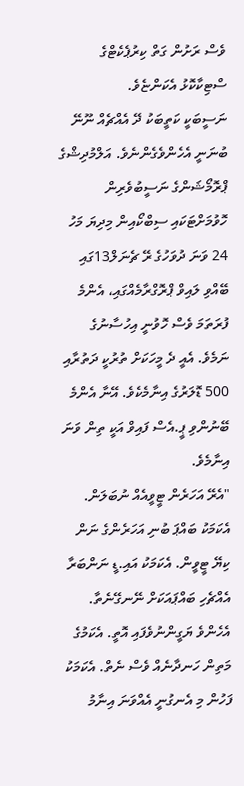ވެސް ރަށުން ގަތް ކިރުޕެކެޓްގެ ސްޓިކާކޮޅު އެކަންޏެވެ.
ނަސީބަކީ ކަތީބަކު ދޭ އެއްޗެއް ނޫނޭ ބުނަނީ އެހެންވެގެންނެވެ. އަލްމުދިޝްގެ ޕްރޮމޯޝަންގެ ނަސީބުވެރިން ހޮވުމަށްޓަކައި ސިބްކޯއިން މިދިޔަ މަހު 24 ވަނަ ދުވަހުގެ ރޭ ޗެނަލް13ގައި ބޭއްވި ލައިވް ޕްރޮގްރާމެއްގައި، އެންމެ ފުރަތަމަ ވެސް ހޮވުނީ އިހުސާނުގެ ނަމެވެ. އެއީ ދެ މީހަކަށް ތުރުކީ ދަތުރާއި 500 ޑޮލަރުގެ އިނާމެކެވެ. އޭނާ އެންމެ ބޭނުންވި ޕީ.އެސް ފައިވް އަކީ ތިން ވަނަ އިނާމެވެ.
"އެރޭ އަހަރެން ޓީވީއެއް ނުބަލަން. އެކަމަކު ބައްޕަ ބުނި އަހަރެންގެ ނަން ކިޔޭ ޓީވީން. އެކަމަކު އައި.ޑީ ނަންބަރާ އެއްޗެހި ބައްޕައަކަށް ނޭނގޭނެތާ. އެހެންވެ ޔަގީންނުވެފައި އޮތީ. އެކަމުގެ މަތިން ހަނދާނެއް ވެސް ނެތް. އެކަމަކު ފަހުން މި އެނގުނީ އެއްވަނަ އިނާމު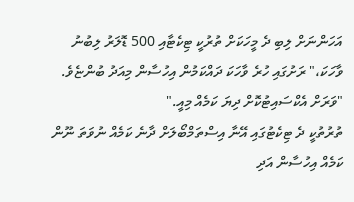އަހަންނަށް ލިބި ދެ މީހަކަށް ތުރުކީ ޓިކެޓާއި 500 ޑޮލަރު ލިބުނު ވާހަކަ،" ރަށުގައި ހުރެ ވާހަކަ ދައްކަމުން އިހުސާން މިއަދު ބުންޏެވެ. "ވަރަށް އެކްސައިޓުކޮށް ދިޔަ ކަމެއް މިއީ."
ތުރުތުކީ ދެ ޓިކެޓުގައި އޭނާ އިސްތަމްބޯލަށް ދާނެ ކަމެއް ނުވަތަ ނޫން ކަމެއް އިހުސާން އަދި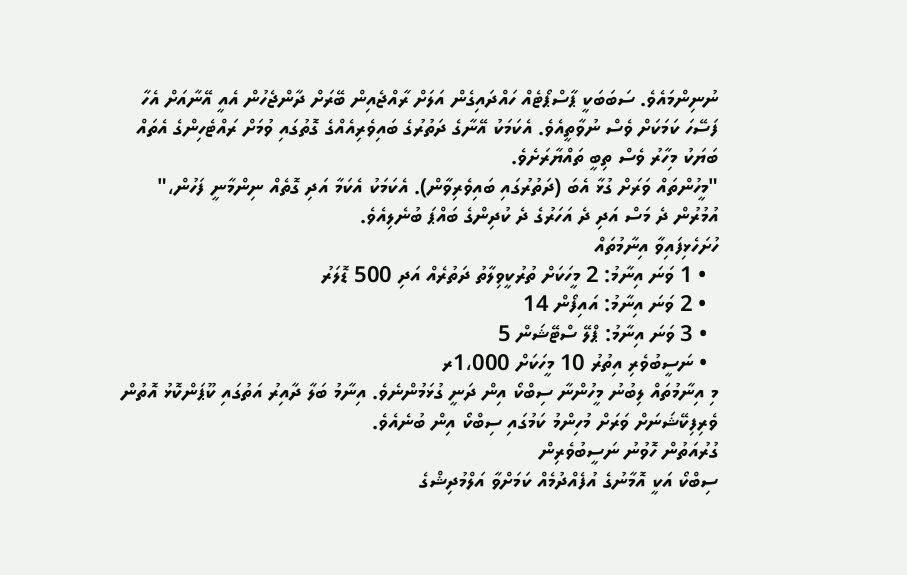ނުނިންމައެވެ. ސަބަބަކީ ޕާސްޕޯޓެއް ހައްދައިގެން އަލަށް ރާއްޖެއިން ބޭރަށް ދާންޖެހުން އެއީ އޭނާއަށް އެހާ ފަސޭހަ ކަމަކަށް ވެސް ނުވާތީއެވެ. އެކަމަކު އޭނާގެ ދަތުރުގެ ބައިވެރިއެއްގެ ގޮތުގައި ވުމަށް ރައްޓެހިންގެ އެތައް ބަޔަކު މިހާރު ވެސް ތިބީ ތައްޔާރަށެވެ.
"މީހުންތައް ވަރަށް ގުޅާ އެބަ (ދަތުރުގައި ބައިވެރިވާން). އެކަމަކު އެކަމާ އަދި ގޮތެއް ނިންމާނީ ފަހުން،" އުމުރުން ދެ މަސް އަދި ދެ އަހަރުގެ ދެ ކުދިންގެ ބައްޕަ ބުނެލިއެވެ.
ހުށަހެޅިފައިވާ އިނާމުތައް
  • 1 ވަނަ އިނާމު: 2 މީހަކަށް ތުރުކީވިލާތު ދަތުރެއް އަދި 500 ޑޮލަރު
  • 2 ވަނަ އިނާމު: އައިފޯން 14
  • 3 ވަނަ އިނާމު: ޕްލޭ ސްޓޭޝަން 5
  • ނަސީބުވެރި އިތުރު 10 މީހަކަށް 1،000ރ
މި އިނާމުތައް ލިބުނު މީހުންނާ ސިބްކޯ އިން ދަނީ ގުޅަމުންނެވެ. އިނާމު ބަލާ ދާއިރު އަތުގައި ކޫޕަންކޮޅު އޮތުން ވެރިފިކޭޝަނަށް ވަރަށް މުހިންމު ކަމުގައި ސިބްކޯ އިން ބުނެއެވެ.
ގުރުއަތުން ހޮވުނު ނަސީބުވެރިން
ސިބްކޯ އަކީ އޮމާނުގެ އުފެއްދުމެއް ކަމަށްވާ އަލްމުދިޝްގެ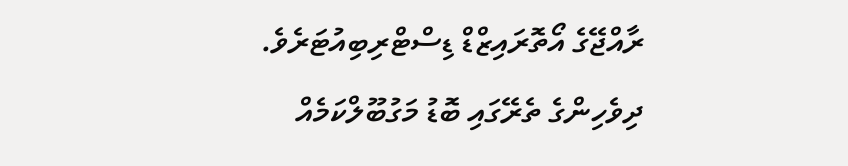ރާއްޖޭގެ އޯތޮރައިޒްޑް ޑިސްޓްރިބިއުޓަރެވެ. ދިވެހިންގެ ތެރޭގައި ބޮޑު މަގުބޫލްކަމެއް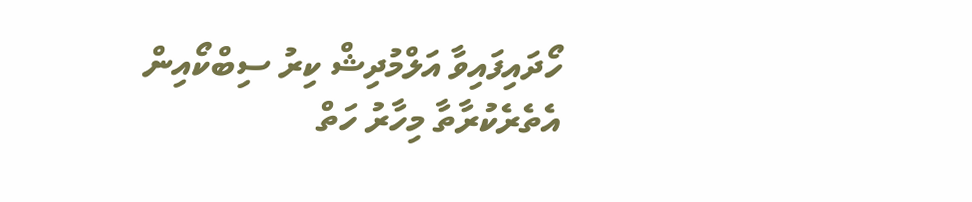ހޯދައިފައިވާ އަލްމުދިޝް ކިރު ސިބްކޯއިން އެތެރެކުރާތާ މިހާރު ހަތް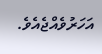އަހަރުވެއްޖެއެވެ.